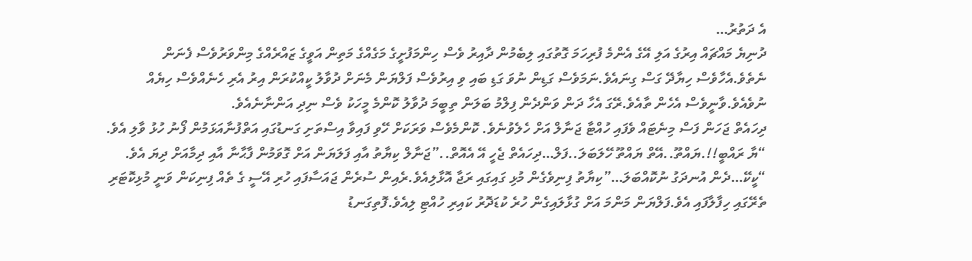އެ ދަތުރު…
ދުނިޔެ މައްޗައް އިރުގެ އަލި އޭގެ އެންމެ ފުރިހަމަ ގޮތުގައި ލިބެމުން ދާއިރު ވެސް ހިންމަފުށީގެ މަގެއްގެ މަތިން އަވީގެ ޒައްރެއްގެ މިންވަރުވެސް ފެނަން ނެތެވެ.އެހާވެސް ހިޔާދޭ ގަސް ގިނައެވެ.ނަމަވެސް ގަޑިން ނުވަ ގަޑި ބައި ވި އިރުވެސް ފަލްޔަން މެނަށް ދުވާލު ކީއްކުރަން އިރު އެރި ހެނެއްވެސް ހިޔެއް ނުވެއެވެ.ވާނީވެސް އެހެން ތާއެވެ.ރޭގަ އެހާ ދަން ވަންދެން ފިލްމު ބަލަން ތިބީމަ ދުވާލު ކޮންމެ މީހަކު ވެސް ނިދި އަންނާނެއެވެ.
ދިހައެތް ޖަހަން ފަސް މިނެޓައް ވެފައި ހުއްޓާ ޖަނާލް އަށް ހެލެވުނެވެ. ކޮންމެވެސް ވަރަކަށް ހޭވި ފައިވާ އިސްތަށި ގަނޑުގައި އަތްފުނާއަޅަމުން ފޯނު ހުޅު ވާލި އެވެ.
“ޔާ ރައްބީ!!.ޔައްތޫ..އޭތް ޔައްތޫ ހޭލަބަލަ..ފަލް…ދިހައެތް ޖެހީ އޭ އެއޮތް..”ޖަނާލް ކިޔާތު އާއި ފަލަޔަން އަށް ގޮވަމުން ފާޙާނާ އާއި ދިމާއަށް ދިޔަ އެވެ. “ކީކޭ…ދެން އުނދަގު ނުކޮއްބަލަ…”ކިޔާތު ފިނިވެގެން މުޅި ގައިގައި ރަޖާ އޮޅާލިއެވެ.ރެއިން ސުރެން ޖައަސާފައި ހުރި އޭސީ ގެ ތެއް ފިނިކަން ވަނީ މުޅިކޮޓަރި ތެރޭގައި ހިފާލާފައި އެވެ.ފަލްޔަން މަންމަ އަށް ގުޅާލައިގެން ހުރެ ކުޑަދޮރު ކައިރި ހުއްޓި ލިއެވެ.ފޮތިގަނޑު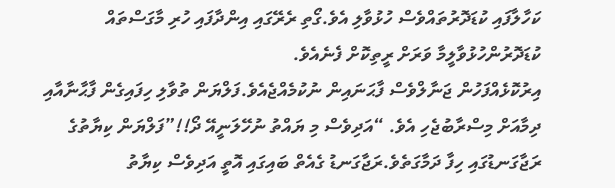ކަހާލާފައި ކުޑަދޮރުތައްވެސް ހުޅުވާލި އެވެ.ގޯތި ރެރޭގައި އިންދާފައި ހުރި މާގަސްތައް ކުޑަދޮރުންހުޅުވާލީމާ ވަރަށް ރީތިކޮށް ފެނެއެވެ.
އިރުކޮޅެއްފަހުން ޖަނާލްވެސް ފާޙަނައިން ނުކުމެއްޖެއެވެ.ފަލްޔަން ތުވާލި ހިފައިގެން ފާޙާނާއާއި ދިމާއަށް މިސްރާބުޖެހި އެވެ. “އަދިވެސް މި ޔައްތު ނުހޭލަނީއޭ ދޯ!!”ފަލްޔަން ކިޔާތުގެ ރަޖާގަނޑުގައި ހިފާ ދަމާގަތެވެ.ރަޖާގަނޑު ގެއެތް ބައިގައި އޮތީ އަދިވެސް ކިޔާތު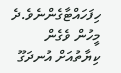ހިފަހައްޓާގެންނެވެ.ދެ މީހުން ވެގެން ކިޔާތުއަށް އުނދަގޫ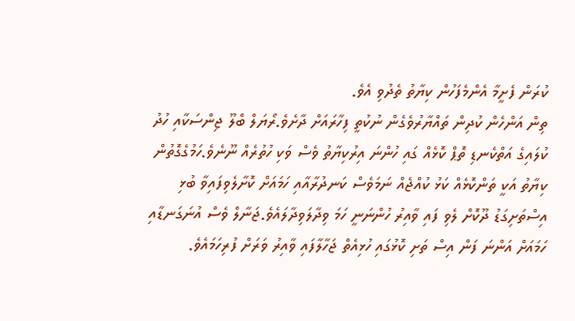ކުރަން ފެށީމާ އެންމެފަހުން ކިޔާތު ތެދުވި އެވެ.
ތިން އަންހެން ކުދިން ތައްޔާރުވެގެން ނުކުތީ ފިހާރައަށް ދާށެވެ.ރޯޔަލް ބްލޫ ޖިންސަކާއި ހުދު ކުލައިގެ އަތްކެނޑި ތޮޕް ކޮޅެއް ގައި ހުންނަ އިރުކިޔާތު ވެސް ވަކި ހުތުރެއް ނޫނެވެ.ހަމުގެގޮތުން ކިޔާތު އަކީ ތަންކޮޅެއް ކަޅު ކުއްޖެއް ނަމަވެސް ކަނދުރާއާއި ހަމައަށް ކޮށާލެވިފައިވާ ބުޅި އިސްތަށިގަޑު ދޫކޮށް ލެވި ފައި ވާއިރު ހުންނަނީ ހަމަ ވިދާލަވިދާލައެވެ.ޖަނާލް ވެސް އުނަގަނޑާއި ހަމައަށް އަންނަ ފަން އިސް ތަށި ކޮޅުގައި ހުޅިއެތް ޖަހާލާފައި ވާއިރު ވަރަށް ފުރިހަމައެވެ.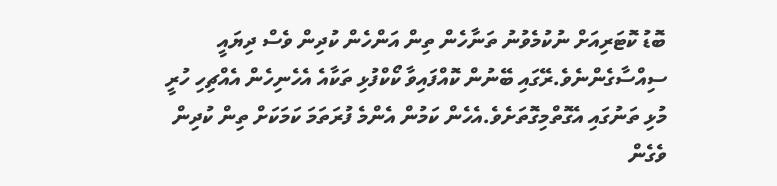ބޮޑު ކޮޓަރިއަށް ނުކުމެވުނު ތަނާހެން ތިން އަންހެން ކުދިން ވެސް ދިޔައީ ސިއްސާގެންނެވެ.ރޭގައި ބޭނުން ކޮއްފައިވާ ކޯކްފުޅި ތަކާއެ އެހެނިހެން އެއްޗިހި ހުރީ މުޅި ތަނުގައި އެގޮތްމިގޮތަށެވެ.އެހެން ކަމުން އެންމެ ފުރަތަމަ ކަމަކަށް ތިން ކުދިން ވެގެން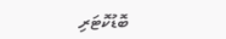ބޮޑުކޮޓަރި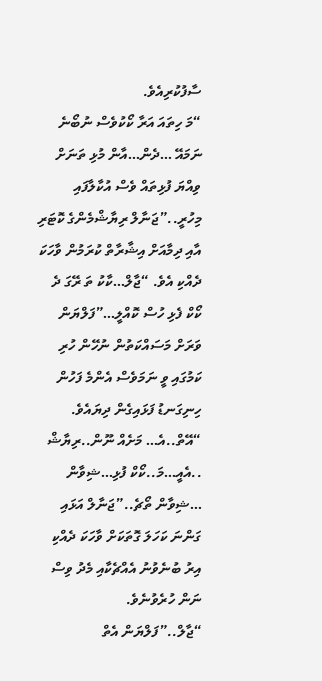ސާފުކުރިއެވެ.
“މަ ހިތައަ އަރާ ކޯކުވެސް ނުބޯނެ ނަމައޭ …ދެން…އާން މުޅި ތަނަށް ވިއްޔަ ފުޅިތައް ވެސް އުކާލާފައި މިހުރީ..”ޖަނާލް ރިޔާޝްމެންގެ ކޮޓަރި އާއި ދިމާއަށް އިޝާރާތް ކުރަމުން ވާހަކަ ދެއްކި އެވެ. “ޖާލް…ކާކު ތަ ރޭގަ ދެ ކޯކް ފެޅި ހުސް ކޮއްލީ…”ފަލްޔަން ވަރަށް މަސައްކަތުން ނުހޭން ހުރި ކަމުގައި ވީ ނަމަވެސް އެންމެ ފަހުން ހިނިގަނޑު ފަޅައިގެން ދިޔައެވެ. “އޭތް..އެ… މަށެއް ނޫން..ރިޔާޝް ..އެއީ…މަ..ކޯކް ފުޅި…ޝިވާން …ޝިވާން ތޯޗެ..”ޖަނާލް އަޅައި ގަންނަ ކަހަލަ ގޮތަކަށް ވާހަކަ ދެއްކި އިރު ބުނެވުނު އެއްޗެކާއި މެދު ވިސް ނަން ހުރެވުނެވެ.
“ޖާލް..”ފަލްޔަން އެތް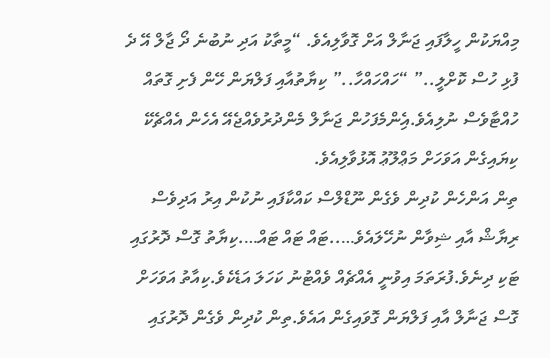މިއްޔަކުން ހީލާފައި ޖަނާލް އަށް ގޮވާލިއެވެ. “މީތާކު އަދި ނުބުނެ ދޯ ޖާލް އޭ ދެ ފުޅި ހުސް ކޮށްލީ..” “ހައްހައްހާ..” ކިޔާތުއާއި ފަލްޔަން ހޭން ފެށި ގޮތައް ހުއްޓާވެސް ނުލިއެވެ.އެިންމެފަހުން ޖަނާލް މެންދުރުވެއްޖެއޭ އެހެން އެއްޗެކޭ ކިޔައިގެން އަވަހަށް މަޢްލޫޢު އޮޅުވާލިއެވެ.
ތިން އަންހެން ކުދިން ވެގެން ނޫޑްލްސް ކައްކާފައި ނުކުން އިރު އަދިވެސް ރިޔާޝް އާއި ޝިވާން ނުހޭލައެވެ…..ޓައް ޓައް ޓައް….ކިޔާތު ގޮސް ދޮރުގައި ޓަކި ދިނެވެ.ފުރަތަމަ އިވުނީ އެއްޗެއް ވެއްޓުނު ކަހަލަ އަޑެކެވެ.ކިއާތު އަވަހަށް ގޮސް ޖަނާލް އާއި ފަލްޔަން ގޮވައިގެން އައެވެ.ތިން ކުދިން ވެގެން ދޮރުގައި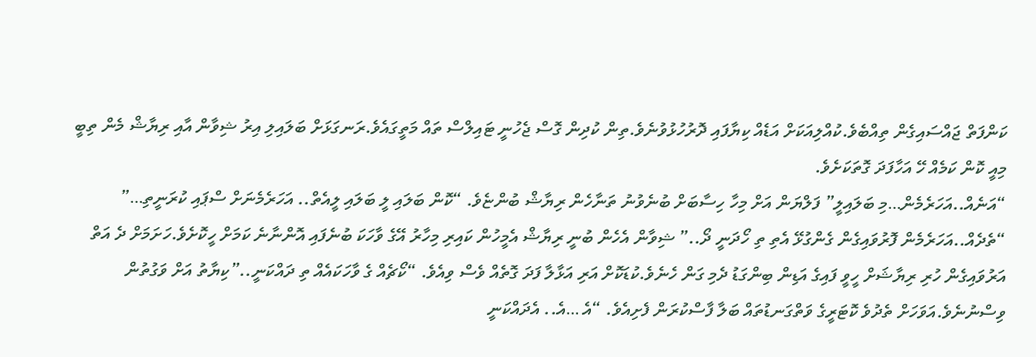ކަންފަތް ޖައްސައިގެން ތިއްބެވެ.ކުއްލިއަކަށް އަޑެއް ކިޔާފައި ދޮރުހުޅުވުނެވެ.ތިން ކުދިން ގޮސް ޖެހުނީ ޓައިލްސް ތައް މަތީގައެވެ.ރަނގަޅަށް ބަލައިލި އިރު ޝިވާން އާއި ރިޔާޝް މެން ތިބީ މިއީ ކޮން ކަމެއް ހޭ އަހާފަދަ ގޮތަކަށެވެ.
“އަނެއް..އަހަރެމެން…މި ބަލައިލީ” ފަލްޔަން އަށް މިހާ ހިސާބަށް ބުނެވުނު ތަނާހެން ރިޔާޝް ބުންޏެވެ. “ކޮން ބަލައި ލީ ބަލައި ލީއެތް.. އަހަރެމެނަށް ސްޕައި ކުރަނީތި…”
“ތެދެއް..އަހަރެމެން ފޮރުވައިގެން ގެންގުޅޭ އެތި ތި ހޯދަނީ ދޯ..” ޝިވާން އެހެން ބުނީ ރިޔާޝް އެމީހުން ކައިރި މިހާރު އޭގެ ވާހަކަ ބުނެފައި އޮންނާނެ ކަމަށް ހީކޮށެވެ.ހަށަމަށް ދެ އަތް އަރުވައިގެން ހުރި ރިޔާޝަށް ހީވީ ފައިގެ އަޑިން ބިންގަޑު ދެމި ގަން ހެނެވެ.ކުޑަކޮށް އަރި އަޅާލާ ފަދަ ގޮތެއް ވެސް ވިއެވެ. “ކޯޗެއް ގެ ވާހަކައެއް ތި ދައްކަނީ..”ކިޔާތު އަށް ވަގުތުން ވިސްނުނެވެ.އަވަހަށް ތެދުވެ ކޮޓަރީގެ ވަތްގަނޑުތައް ބަލާ ފާސްކުރަން ފެށިއެވެ. “އެ …އެ.. އެދައްކަނީ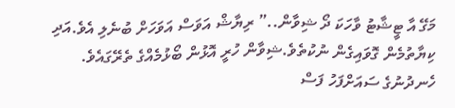މަގޭ އާ ޓީޝާޓު ވާހަކަ ދޯ ޝިވާން..” ރިޔާޝް އަވަސް އަވަހަށް ބުނެލި އެވެ.އަދި ކިޔާތުމެން ގޮވައިގެން ނުކުތެވެ.ޝިވާން ހުރީ އޮޅުން ބޯޅުމެއްގެ ތެރޭގައެވެ.
ހެނދުނުގެ ސައަށްފަހު ފަސް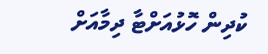ކުދިން ހޮޅުއަށްޓާ ދިމާއަށް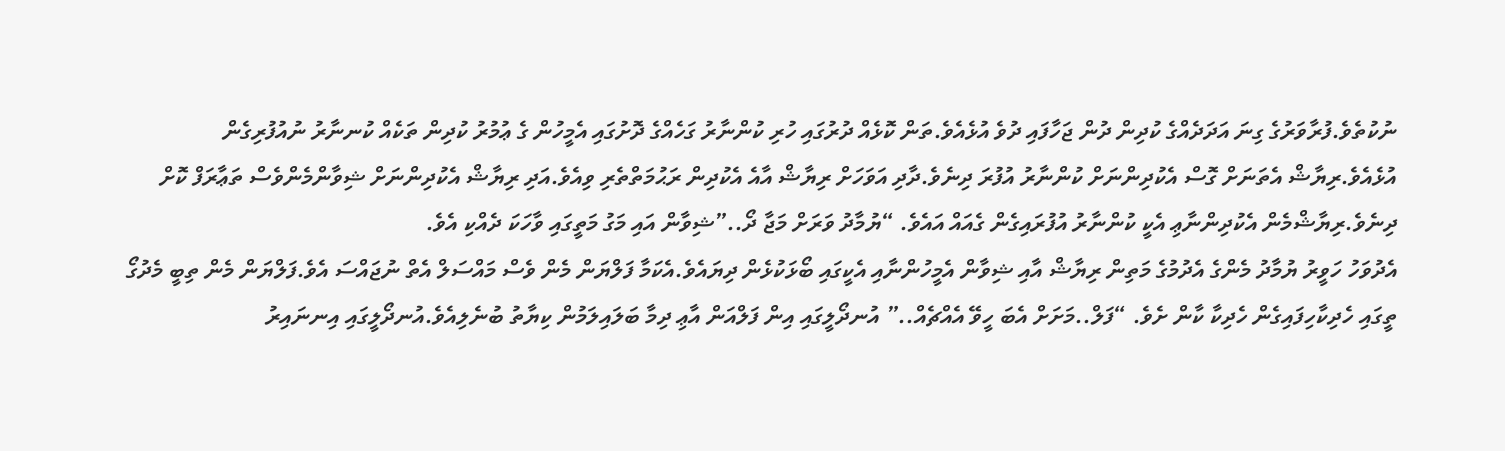ނުކުތެވެ.ފުރާވަރުގެ ގިނަ އަދަދެއްގެ ކުދިން ދުން ޖަހާފައި ދުވެ އުޅެއެވެ.ތަން ކޮޅެއް ދުރުގައި ހުރި ކުންނާރު ގަހެއްގެ ދޮށުގައި އެމީހުން ގެ ޢުމުރު ކުދިން ތަކެއް ކުނނާރު ނުއުފުރިގެން އުޅެއެވެ.ރިޔާޝް އެތަނަށް ގޮސް އެކުދިންނަށް ކުންނާރު އުފުރަ ދިނެވެ.ދާދި އަވަހަށް ރިޔާޝް އާއެ އެކުދިން ރަޙުމަތްތެރި ވިއެވެ.އަދި ރިޔާޝް އެކުދިންނަށް ޝިވާންމެންވެސް ތަޢާރަފް ކޮށް ދިނެވެ.ރިޔާޝްމެން އެކުދިންނާޢި އެކީ ކުންނާރު އުފުރައިގެން ގެއައް އައެވެ. “ޔުމާދު ވަރަށް މަޖާ ދޯ..”ޝިވާން އައި މަގު މަތީގައި ވާހަކަ ދެއްކި އެވެ.
އެދުވަހު ހަވީރު ޔުމާދު މެންގެ އެދުމުގެ މަތިން ރިޔާޝް އާއި ޝިވާން އެމީހުންނާއި އެކީގައި ބޯޅަކުޅެން ދިޔައެވެ.އެކަމާ ފަލްޔަން މެން ވެސް މައްސަލް އެތް ނުޖައްސަ އެވެ.ފަލްޔަން މެން ތިބީ މެދުގޯ ތީގައި ހެދިކާހިފައިގެން ހެދިކާ ކާން ށެވެ. “ފަލް..މަށަށް އެބަ ހީވޭ އެއްޗެއް..” އުނދޯލީގައި އިން ފަލްއަން އާޢި ދިމާ ބަލައިލަމުން ކިޔާތު ބުނެލިއެވެ.އުނދޯލީގައި އިނނައިރު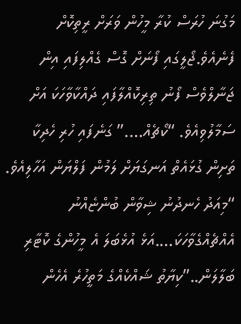މަގުނަ ހުރަސް ކުރާ މީހުން ވަރަށް ރީތިކޮށް ފެނެއެވެ.ޖޯލީގައި ފޯނަށް ގޮސް ގެއްލިފައި އިން ޖަނާލްވެސް ފޯނު ތިރިކޮއްލާފައި ދައްކާވާހަކަ އަށް ސަމާލުވިއެވެ. “ކޯޗެއް….” ގަނެފައި ހުރި ހެދިކާ ތަށިން ގުޅައެތް އަނގަޔަށް ލަމުން ފަލްޔަން އަހާލިއެވެ.
“މިއަދު ހެނދުނު ޝިވާން ބުންޏެއްނު އެއްޗެއްގެވާހަކަ….އަޅެ އުޅެބަލަ އެ މީހުންގެ ކޮޓާރި ބަލާލަން..”ކިޔާތު ޝައްކެއްގެ މަތީހުރެ އެހެން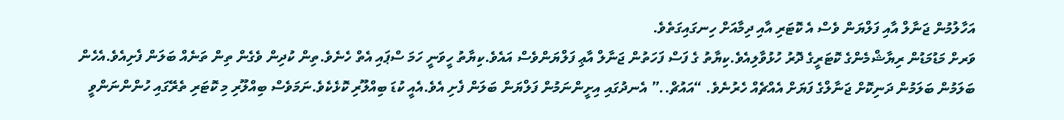އަހާލުމުން ޖަނާލް އާއި ފަލްޔަން ވެސް އެ ކޮޓަރި އާއި ދިމާއަށް ހިނގައިގަތެވެ.
ވަރށް މަޑުމަޑުން ރިޔާޝްމެންގެ ކޮޓަރީގެ ދޮރު ހުޅުވާލިއެވެ.ކިޔާތު ގެ ފަސް ފަހަތުން ޖަނާލް އާޢި ފަލްޔަންވެސް އައެވެ.ކިޔާތު ހީވަނީ ހަމަ ސްޕައި އެތް ހެނެވެ.ތިން ކުދިން ވެގެން ތިން ތަނެއް ބަލަން ފެށިއެވެ.އެހެން ބަލަމުން ބަލަމުން ދަނިކޮށް ޖަނާލްގެ ފަޔަށް އެއްޗެއް ހެރުނެވެ. “އައުޗް..” އެނދުގައި އިށީންނަމުން ފަލްޔަން ބަލަން ފެށި އެވެ.އެއީ ކުޑަ ބިއްލޫރި ކޮޅެކެވެ.ނަމަވެސް ބިއްލޫރި މި ކޮޓަރި ތެރޭގައި ހުންންނަންވީ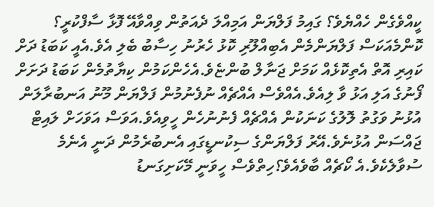ކީއްވެގެން ހެއްޔެވެ؟ ގައިމު ފަލްޔަން އަމިއްލަ ދެއަތުން ވިއްވާއޭ ފޮޅާ ސާފްކުރީ؟
ކޮންމެއަކަސް ފަލްޔަންމެން އެބިއްލޫރި ކޮޅު ހެރުނު ހިސާބު ބެލި އެވެ.އެއީ ކަބަޑު ދަށް ކައިރި އޮތް އެތިކޮޅެއް ކަމަށް ޖަނާލް ބުންޏެވެ.އެހެންކަމުން ކިޔާތުމެން ކަބަޑު ދަށަށް ފޯނުގެ އަލި އަޅު ވާ ލިއެވެ.އެއްވެސް އެއްޗެއް ނުފެނުމުން ފަލްޔަން މޫނު އަނބުރާލަން އުޅުނު ވަގުތު ލޮލުގެ ކަނަކުން އެއްޗެއް ފެނުނުހެން ހީވިއެވެ.އަވަސް އަވަހަށް ލައިޓް ޖައްސަން އުޅުނެވެ.އޭރު ފަލްޔަންގެ ސިކުނޑީގައި އެނބުރެމުން ދަނީ އެނެމެ ސުވާލެކެވެ.އެ ކޯޗެއް ބާވެއެވެ؟ހިތްވެސް ހީވަނީ މޭކަށިގަނޑު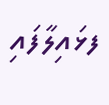ފޅައިލާފައި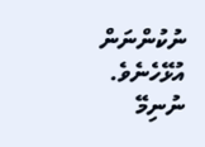ނުކުންނަން އުޅޭހެނެވެ.
ނުނިމޭ